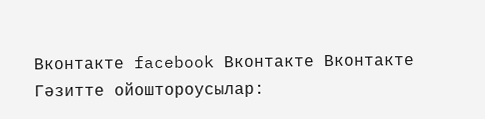Вконтакте facebook Вконтакте Вконтакте
Гәзитте ойоштороусылар: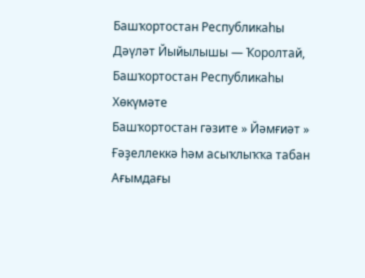Башҡортостан Республикаһы
Дәүләт Йыйылышы — Ҡоролтай,
Башҡортостан Республикаһы Хөкүмәте
Башҡортостан гәзите » Йәмғиәт » Ғәҙеллеккә һәм асыҡлыҡҡа табан
Ағымдағы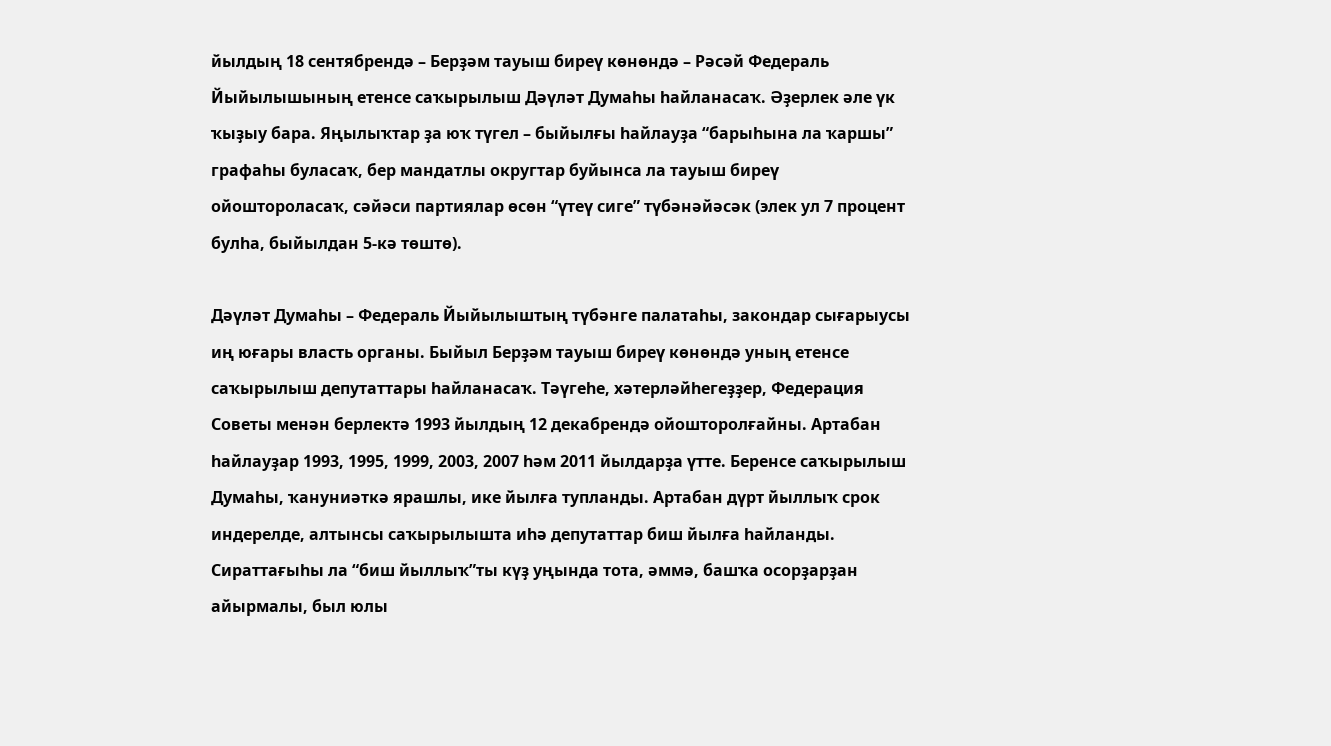йылдың 18 сентябрендә – Берҙәм тауыш биреү көнөндә – Рәсәй Федераль Йыйылышының етенсе саҡырылыш Дәүләт Думаһы һайланасаҡ. Әҙерлек әле үк ҡыҙыу бара. Яңылыҡтар ҙа юҡ түгел – быйылғы һайлауҙа “барыһына ла ҡаршы” графаһы буласаҡ, бер мандатлы округтар буйынса ла тауыш биреү ойоштороласаҡ, сәйәси партиялар өсөн “үтеү сиге” түбәнәйәсәк (элек ул 7 процент булһа, быйылдан 5-кә төштө).

Дәүләт Думаһы – Федераль Йыйылыштың түбәнге палатаһы, закондар сығарыусы иң юғары власть органы. Быйыл Берҙәм тауыш биреү көнөндә уның етенсе саҡырылыш депутаттары һайланасаҡ. Тәүгеһе, хәтерләйһегеҙҙер, Федерация Советы менән берлектә 1993 йылдың 12 декабрендә ойошторолғайны. Артабан һайлауҙар 1993, 1995, 1999, 2003, 2007 һәм 2011 йылдарҙа үтте. Беренсе саҡырылыш Думаһы, ҡануниәткә ярашлы, ике йылға тупланды. Артабан дүрт йыллыҡ срок индерелде, алтынсы саҡырылышта иһә депутаттар биш йылға һайланды. Сираттағыһы ла “биш йыллыҡ”ты күҙ уңында тота, әммә, башҡа осорҙарҙан айырмалы, был юлы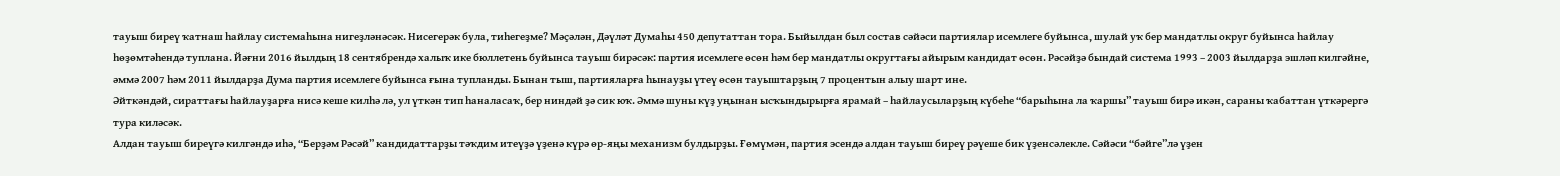тауыш биреү ҡатнаш һайлау системаһына нигеҙләнәсәк. Нисегерәк була, тиһегеҙме? Мәҫәлән, Дәүләт Думаһы 450 депутаттан тора. Быйылдан был состав сәйәси партиялар исемлеге буйынса, шулай уҡ бер мандатлы округ буйынса һайлау һөҙөмтәһендә туплана. Йәғни 2016 йылдың 18 сентябрендә халыҡ ике бюллетень буйынса тауыш бирәсәк: партия исемлеге өсөн һәм бер мандатлы округтағы айырым кандидат өсөн. Рәсәйҙә бындай система 1993 – 2003 йылдарҙа эшләп килгәйне, әммә 2007 һәм 2011 йылдарҙа Дума партия исемлеге буйынса ғына тупланды. Бынан тыш, партияларға һынауҙы үтеү өсөн тауыштарҙың 7 процентын алыу шарт ине.
Әйткәндәй, сираттағы һайлауҙарға нисә кеше килһә лә, ул үткән тип һаналасаҡ, бер ниндәй ҙә сик юҡ. Әммә шуны күҙ уңынан ысҡындырырға ярамай – һайлаусыларҙың күбеһе “барыһына ла ҡаршы” тауыш бирә икән, сараны ҡабаттан үткәрергә тура киләсәк.
Алдан тауыш биреүгә килгәндә иһә, “Берҙәм Рәсәй” кандидаттарҙы тәҡдим итеүҙә үҙенә күрә өр-яңы механизм булдырҙы. Ғөмүмән, партия эсендә алдан тауыш биреү рәүеше бик үҙенсәлекле. Сәйәси “бәйге”лә үҙен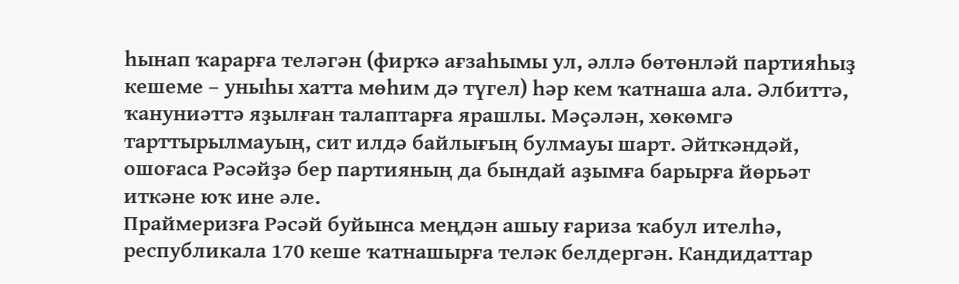һынап ҡарарға теләгән (фирҡә ағзаһымы ул, әллә бөтөнләй партияһыҙ кешеме – уныһы хатта мөһим дә түгел) һәр кем ҡатнаша ала. Әлбиттә, ҡануниәттә яҙылған талаптарға ярашлы. Мәҫәлән, хөкөмгә тарттырылмауың, сит илдә байлығың булмауы шарт. Әйткәндәй, ошоғаса Рәсәйҙә бер партияның да бындай аҙымға барырға йөрьәт иткәне юҡ ине әле.
Праймеризға Рәсәй буйынса меңдән ашыу ғариза ҡабул ителһә, республикала 170 кеше ҡатнашырға теләк белдергән. Кандидаттар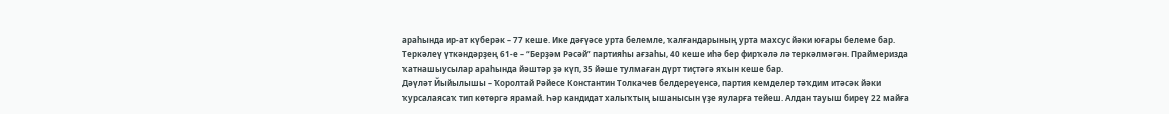араһында ир-ат күберәк – 77 кеше. Ике дәғүәсе урта белемле, ҡалғандарының урта махсус йәки юғары белеме бар. Теркәлеү үткәндәрҙең 61-е – “Берҙәм Рәсәй” партияһы ағзаһы, 40 кеше иһә бер фирҡәлә лә теркәлмәгән. Праймеризда ҡатнашыусылар араһында йәштәр ҙә күп, 35 йәше тулмаған дүрт тиҫтәгә яҡын кеше бар.
Дәүләт Йыйылышы – Ҡоролтай Рәйесе Константин Толкачев белдереүенсә, партия кемделер тәҡдим итәсәк йәки ҡурсалаясаҡ тип көтөргә ярамай. Һәр кандидат халыҡтың ышанысын үҙе яуларға тейеш. Алдан тауыш биреү 22 майға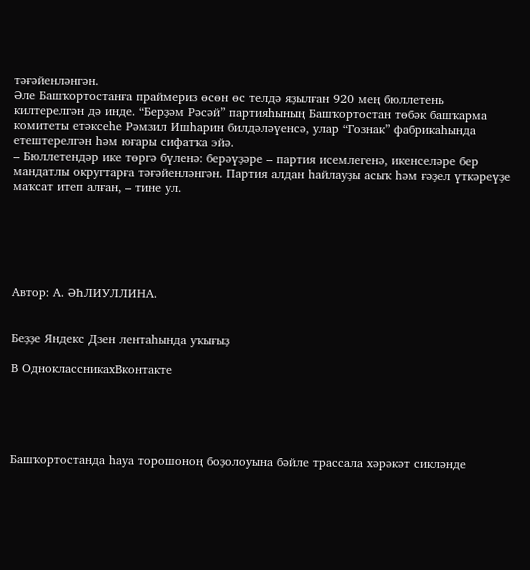тәғәйенләнгән.
Әле Башҡортостанға праймериз өсөн өс телдә яҙылған 920 мең бюллетень килтерелгән дә инде. “Берҙәм Рәсәй” партияһының Башҡортостан төбәк башҡарма комитеты етәксеһе Рәмзил Ишһарин билдәләүенсә, улар “Гознак” фабрикаһында етештерелгән һәм юғары сифатҡа эйә.
– Бюллетендәр ике төргә бүленә: берәүҙәре – партия исемлегенә, икенселәре бер мандатлы округтарға тәғәйенләнгән. Партия алдан һайлауҙы асыҡ һәм ғәҙел үткәреүҙе маҡсат итеп алған, – тине ул.






Автор: А. ӘҺЛИУЛЛИНА.


Беҙҙе Яндекс Дзен лентаһында уҡығыҙ

В ОдноклассникахВконтакте





Башҡортостанда һауа торошоноң боҙолоуына бәйле трассала хәрәкәт сикләнде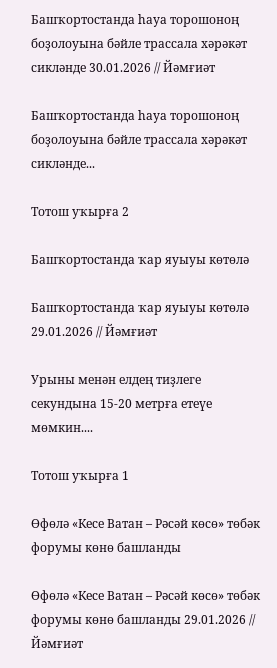Башҡортостанда һауа торошоноң боҙолоуына бәйле трассала хәрәкәт сикләнде 30.01.2026 // Йәмғиәт

Башҡортостанда һауа торошоноң боҙолоуына бәйле трассала хәрәкәт сикләнде...

Тотош уҡырға 2

Башҡортостанда ҡар яуыуы көтөлә

Башҡортостанда ҡар яуыуы көтөлә 29.01.2026 // Йәмғиәт

Урыны менән елдең тиҙлеге секундына 15-20 метрға етеүе мөмкин....

Тотош уҡырға 1

Өфөлә «Кесе Ватан – Рәсәй көсө» төбәк форумы көнө башланды

Өфөлә «Кесе Ватан – Рәсәй көсө» төбәк форумы көнө башланды 29.01.2026 // Йәмғиәт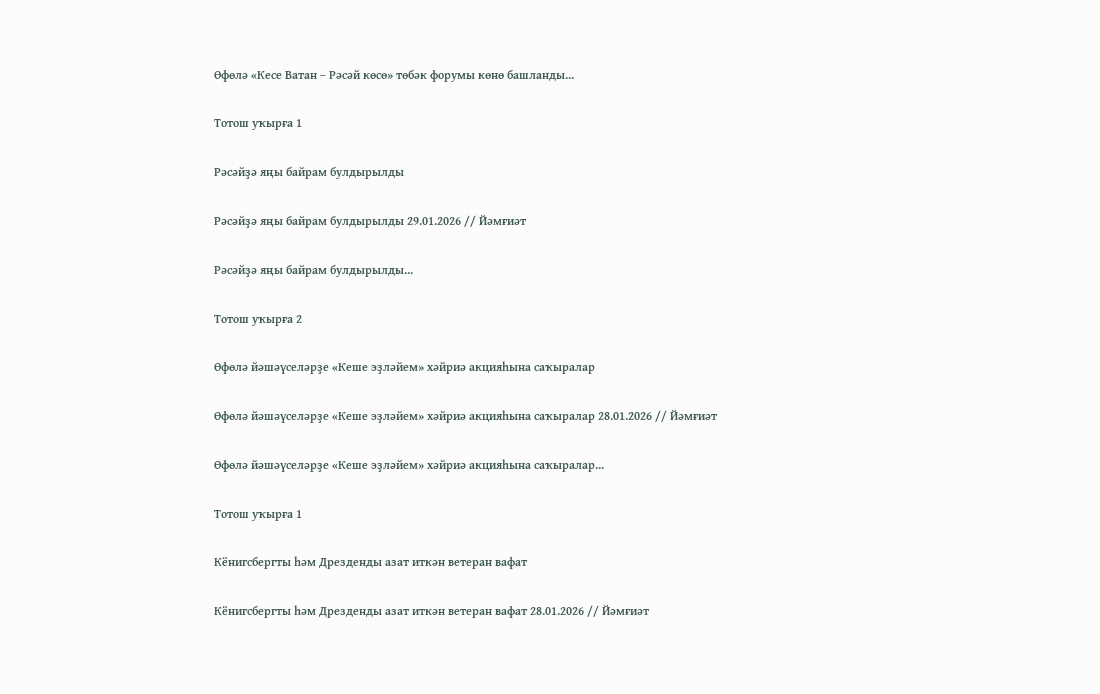Өфөлә «Кесе Ватан – Рәсәй көсө» төбәк форумы көнө башланды...

Тотош уҡырға 1

Рәсәйҙә яңы байрам булдырылды

Рәсәйҙә яңы байрам булдырылды 29.01.2026 // Йәмғиәт

Рәсәйҙә яңы байрам булдырылды...

Тотош уҡырға 2

Өфөлә йәшәүселәрҙе «Кеше эҙләйем» хәйриә акцияһына саҡыралар

Өфөлә йәшәүселәрҙе «Кеше эҙләйем» хәйриә акцияһына саҡыралар 28.01.2026 // Йәмғиәт

Өфөлә йәшәүселәрҙе «Кеше эҙләйем» хәйриә акцияһына саҡыралар...

Тотош уҡырға 1

Кёнигсбергты һәм Дрезденды азат иткән ветеран вафат

Кёнигсбергты һәм Дрезденды азат иткән ветеран вафат 28.01.2026 // Йәмғиәт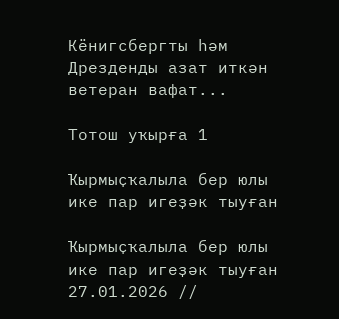Кёнигсбергты һәм Дрезденды азат иткән ветеран вафат...

Тотош уҡырға 1

Ҡырмыҫҡалыла бер юлы ике пар игеҙәк тыуған

Ҡырмыҫҡалыла бер юлы ике пар игеҙәк тыуған 27.01.2026 //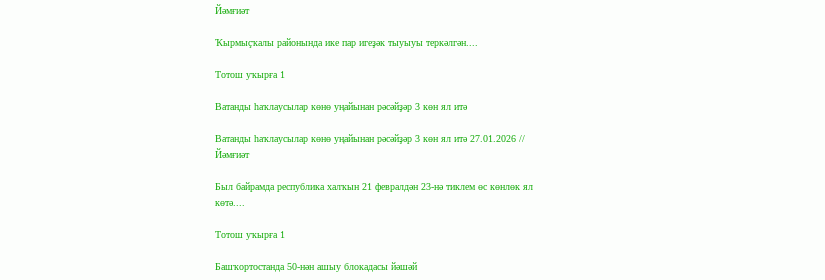Йәмғиәт

Ҡырмыҫҡалы районында ике пар игеҙәк тыуыуы теркәлгән....

Тотош уҡырға 1

Ватанды һаҡлаусылар көнө уңайынан рәсәйҙәр 3 көн ял итә

Ватанды һаҡлаусылар көнө уңайынан рәсәйҙәр 3 көн ял итә 27.01.2026 // Йәмғиәт

Был байрамда республика халҡын 21 февралдән 23-нә тиклем өс көнлөк ял көтә....

Тотош уҡырға 1

Башҡортостанда 50-нән ашыу блокадасы йәшәй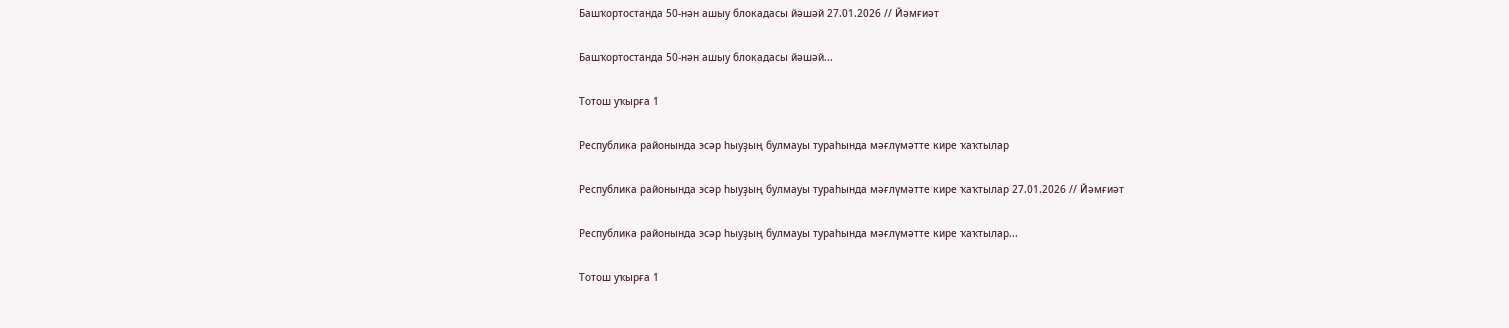Башҡортостанда 50-нән ашыу блокадасы йәшәй 27.01.2026 // Йәмғиәт

Башҡортостанда 50-нән ашыу блокадасы йәшәй...

Тотош уҡырға 1

Республика районында эсәр һыуҙың булмауы тураһында мәғлүмәтте кире ҡаҡтылар

Республика районында эсәр һыуҙың булмауы тураһында мәғлүмәтте кире ҡаҡтылар 27.01.2026 // Йәмғиәт

Республика районында эсәр һыуҙың булмауы тураһында мәғлүмәтте кире ҡаҡтылар...

Тотош уҡырға 1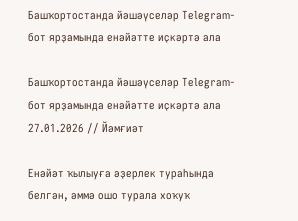Башҡортостанда йәшәүселәр Telegram-бот ярҙамында енәйәтте иҫкәртә ала

Башҡортостанда йәшәүселәр Telegram-бот ярҙамында енәйәтте иҫкәртә ала 27.01.2026 // Йәмғиәт

Енәйәт ҡылыуға әҙерлек тураһында белгән, әммә ошо турала хоҡуҡ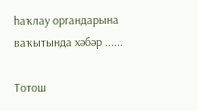һаҡлау органдарына ваҡытында хәбәр ......

Тотош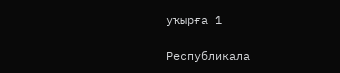уҡырға 1

Республикала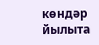көндәр йылыта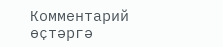Комментарий өҫтәргә